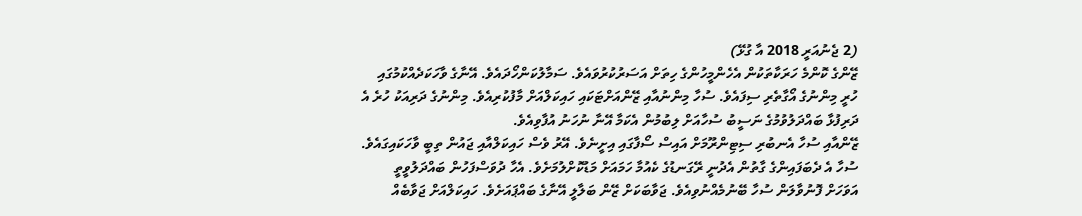(2 ޖެނުއަރީ 2018 އާ ގުޅޭ)
ޒޭންގެ ކޮންމެ ހަރަކާތަކުން އެހެންމީހުންގެ ހިތަށް އަސަރުކުރުވައެވެ. ސަމާލުކަންހޯދައެވެ. އޭނާގެ ވާހަކަދެއްކުމުގައި ހުރީ މިންނުގެ އޯގާތެރި ސިފައެވެ. ސުހާ މިންނުއާއި ޒޭންއަށްޓަކައި ހައިކަލްއަށް މާފުކުރިއެވެ. މިންނުގެ ދަރިއަކު ހުރެ އެ ދަރިފުޅާ ބައްދަލުވުމުގެ ނަސީބު ސުހާއަށް ލިބުމުން އެކަމާ އޭނާ ނުހަނު އުފާވިއެވެ.
ޒޭންއާއި ސުހާ އެނބުރި ސިޓިންރޫމަށް އައިސް ސޯފާގައި އިށީނެވެ. އޭރު ވެސް ހައިކަލްއާއި ޖައުން ތިބީ ވާހަކައިގައެވެ. ސުހާ އެ ދެބަފައިންގެ ގާތުން އެދުނީ ރޭގަނޑުގެ ކެއުމާ ހަމައަށް މަޑުކޮށްލުމަށެވެ. އެހާ ދުވަސްފަހުން ބައްދަލުވީތީ އަވަހަށް ފޮނުވާލަން ސުހާ ބޭނުމެއްނުވިއެވެ. ޖަވާބަކަށް ޒޭން ބަލާލީ އޭނާގެ ބައްޕައަށެވެ. ހައިކަލްއަށް ޖަވާބެއް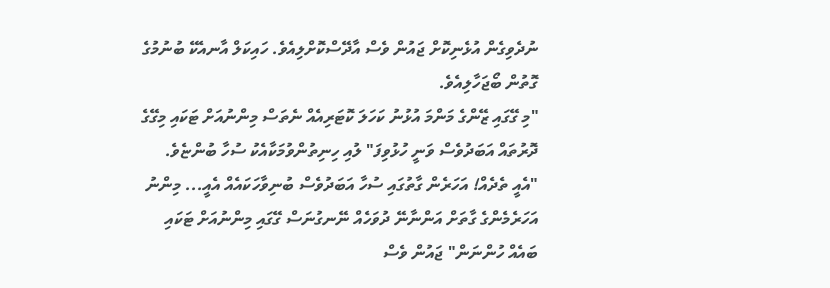ނުދެވިގެން އުޅެނިކޮށް ޖައުން ވެސް އާދޭސްކޮށްލިއެވެ. ހައިކަލް އާނއެކޭ ބުނުމުގެ ގޮތުން ބޯޖަހާލިއެވެ.
"މި ގޭގައި ޒޭންގެ މަންމަ އުޅުނު ކަހަލަ ކޮޓަރިއެއް ނެތަސް މިންނުއަށް ޓަކައި މިގޭގެ ދޮރުތައް އަބަދުވެސް ވަނީ ހުޅުވިފަ" ލުއި ހިނިތުންވުމަކާއެކު ސުހާ ބުންޏެވެ.
"އެއީ ތެދެއް! އަހަރެން ގާތުގައި ސުހާ އަބަދުވެސް ބުނިވާހަކައެއް އެއީ... މިންނު އަހަރެމެންގެ ގާތަށް އަންނާނޭ ދުވަހެއް ނޭނގުނަސް ގޭގައި މިންނުއަށް ޓަކައި ބައެއް ހުންނަން" ޖައުން ވެސް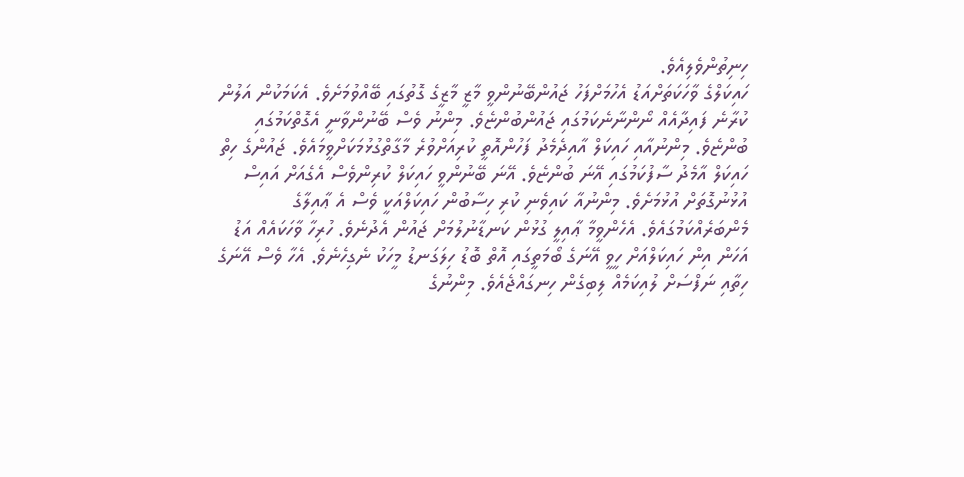ހިނިތުންވެލިއެވެ.
ހައިކަލްގެ ވާހަކަތަށްއަޑު އެހުމަށްފަހު ޖައުންބޭނުންވީ މާޒީ މާޒީގެ ގޮތުގައި ބޭއްވުމަށެވެ. އެކަމަކުން އަލުން ކުރާނެ ފައިދާއެއް ނޯންނާނެކަމުގައި ޖައުންބުންޏެވެ. މިންނު ވެސް ބޭނުންވާނީ އެގޮތްކަމުގައި ބުންޏެވެ. މިންނުއާއި ހައިކަލް އާއިދެމެދު ފަހުންއޮތީ ކުރިއަށްވުރެ މާގާތްގުޅުމަކަށްވީމައެވެ. ޖައުންގެ ހިތް ހައިކަލް އާމެދު ސާފުކަމުގައި އޭނަ ބުންޏެވެ. އޭނަ ބޭނުންވީ ހައިކަލް ކުރިންވެސް އެގެއަށް އައިސް އުޅުނުގޮތަށް އުޅުމަށެވެ. މިންނުއާ ކައިވެނި ކުރި ހިސާބުން ހައިކަލްއަކީ ވެސް އެ ޢާއިލާގެ މެންބަރެއްކަމުގައެވެ. އެހެންވީމާ ޢާއިލީ ގުޅުން ކަނޑާނުލުމަށް ޖައުން އެދުނެވެ. ހުރިހާ ވާހަކައެއް އަޑު އަހަން އިން ހައިކަލްއަށް ހީވީ އޭނަގެ ބޯމަތީގައި އޮތް ބޮޑު ހިލަގަނޑު މީހަކު ނެގިހެނެވެ. އެހާ ވެސް އޭނަގެ ހިތާއި ނަފްސަށް ލުއިކަމެއް ލިބިގެން ހިނގައްޖެއެވެ. މިންނުގެ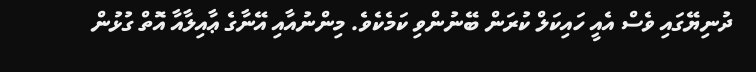ދުނިޔޭގައި ވެސް އެއީ ހައިކަލް ކުރަން ބޭނުންވި ކަމެކެވެ. މިންނުއާއި އޭނާގެ ޢާއިލާއާ އޮތް ގުޅުން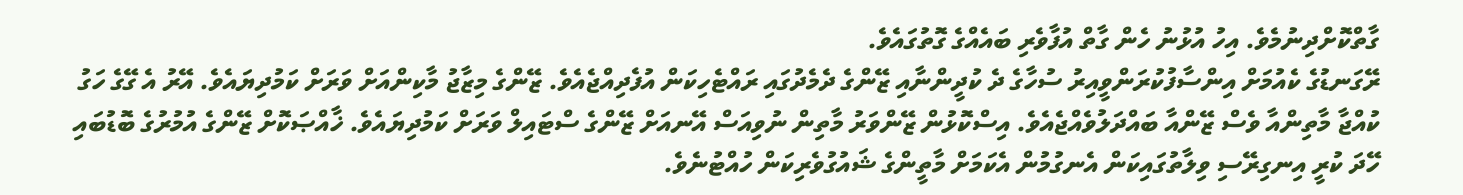ގާތްކޮށްދިނުމެވެ. އިހު އުޅުނު ހެން ގާތް އުފާވެރި ބައެއްގެ ގޮތުގައެވެ.
ރޭގަނޑުގެ ކެއުމަށް އިންސާފުކުރަންވީއިރު ސުހާގެ ދެ ކުދީންނާއި ޒޭންގެ ދެމެދުގައި ރައްޓެހިކަން އުފެދިއްޖެއެވެ. ޒޭންގެ މިޒާޖު މާކިންއަށް ވަރަށް ކަމުދިޔައެވެ. އޭރު އެ ގޭގެ ހަގު ކުއްޖާ މާތިންއާ ވެސް ޒޭންއާ ބައްދަލުވެއްޖެއެވެ. އިސްކޮޅުން ޒޭންވަރު މާތިން ނުވިއަސް އޭނއަށް ޒޭންގެ ސްޓައިލް ވަރަށް ކަމުދިޔައެވެ. ޚާއްޞަކޮށް ޒޭންގެ އުމުރުގެ ބޮޑުބައި ހޭދަ ކުރީ އިނގިރޭސި ވިލާތުގައިކަން އެނގުމުން އެކަމަށް މާތީންގެ ޝައުގުވެރިކަން ހުއްޓުނެވެ.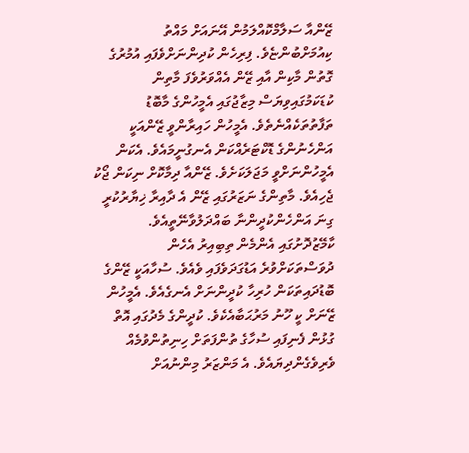ޒޭންއާ ސަލާމްކޮއްލަމުން އޭނައަށް މައްތު ކިއުމަށްބުންޏެވެ. ފިރިހެން ކުދިންނަށްވެފައި އުމުރުގެ ގޮތުން މާކިން އާއި ޒޭން އެއްވަރުވެފަ މާތިން ކުޑަކަމުގައިވިޔަސް މިޒާޖުގައި އެމީހުންގެ މާބޮޑު ތަފާތުތަކެއްނެތެވެ. އެމީހުން ހައިރާންވީ ޒޭންއަކީ އަންހެނުންގެ ޑޮކްޓަރެއްކަން އެނގުނީމައެވެ. އެކަން އެމީހުންނަށްވީ މަޖަލަކަށެވެ. ޒޭންއާ ދިމާކޮށް ނިކަން ޖޯކު ޖެހިއެވެ. މާތިންގެ ނަޒަރުގައި ޒޭން އެ ދާއިރާ ޚިޔާރުކުރީ ގިނަ އަންހެންކުދީންނާ ބައްދަލުވާނޭތީއެވެ.
ކާމޭޒުދޮށުގައި އެންމެން ތިބިއިރު އެހެން ދުވަސްތަކަށްވުރެ އަޑުގަދަވެފައި ވެއެވެ. ސުހާއަކީ ޒޭންގެ ބޮޑުދައިތަކަން ހުރިހާ ކުދީންނަށް އެނގެއެވެ. އެމީހުން ޒޭނަށް ކީ ހޫނު މަރުޙަބާއެކެވެ. ކުދީންގެ މެދުގައި އޮތް ގުޅުން ފެނިފައި ސުހާގެ ތުންފަތަށް ހިނިތުންވުމެއް ވެރިވެގެންދިޔައެވެ. އެ މަންޒަރު މިންނުއަށް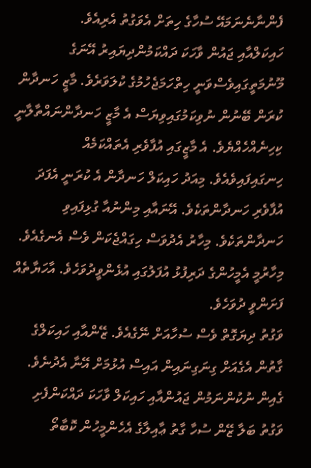ފެންނާނެނަމައޭ ސުހާގެ ހިތަށް އެވަގުތު އެރިއެވެ.
ހައިކަލްއާއި ޖައުން ވާހަކަ ދައްކަމުންދިޔައިރު އޭނަގެ މޫނުމަތީގައިވެސްވަނީ ހިތްހަމަޖެހުމުގެ ކުލަވަރެވެ. މާޒީ ހަނދާން ކުރަން ބޭނުން ނުވިކަމުގައިވިޔަސް އެ މާޒީ ހަނދާންނައްތާލާނީ ކިހިނެއްހެއްޔެވެ. އެ މާޒީގައި އުފާވެރި އެތައްކަމެއް ހިނގައިފައިވެއެވެ. މިއަދު ހައިކަލް ހަނދާން އެ ކުރަނީ އެފަދަ އުފާވެރި ހަނދާންތަކެވެ. އޭނައާއި މިންނުއާ ގުޅިފައިވި ހަނދާންތަކެވެ. މިހާރު އެދުވަސް ހިގައްޖެކަން ވެސް އެނގެއެވެ. މިހާރުމީ އެމީހުންގެ ދަރިފުޅު އުފަލުގައި އުޅެންވީދުވަހެވެ. އާހަޔާތެއް ފަށަންވީ ދުވަހެވެ.
ވަގުތު ދިޔަގޮތް ވެސް ސުހާއަށް ނޭގެއެވެ. ޒޭންއާއި ހައިކަލްގެ ގާތުން އެގެއަށް ގިނަގިނައިން އައިސް އުޅުމަށް އޭނާ އެދުނެވެ. ގެއިން ނުކުންނަމުން ޖައުންއާއި ހައިކަލް ވާހަކަ ދައްކަންފެށި ވަގުތު ބަލާ ޒޭން ސުހާ ގާތު ޢާއިލާގެ އެހެންމީހުން ކޮބާތޯ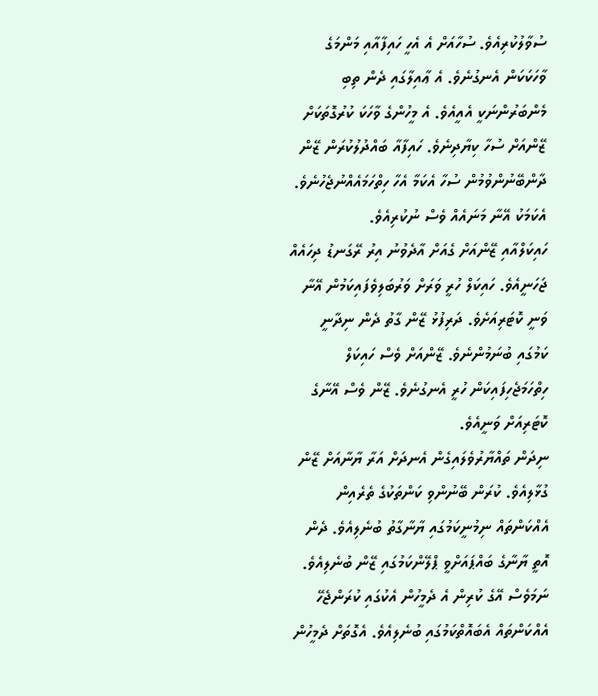ސުވާލުކުރިއެވެ. ސުހާއަށް އެ އެހީ ހައިފާއާއި މަންމަގެ ވާހަކަކަން އެނގުނެވެ. އެ ޢާއިލާގައި ދެން ތިބި މެންބަރުންނަކީ އެއީއެވެ. އެ މީހުންގެ ވާހަކަ ކުރުގޮތަކަށް ޒޭންއަށް ސުހާ ކިޔާދިނެވެ. ހައިފާއާ ބައްދުލުކުރަން ޒޭން ދާންބޭނުންވުމުން ސުހާ އެކަމާ އެހާ ހިތްހަމައެއްނުޖެހުނެވެ. އެކަމަކު އޭނާ މަނައެއް ވެސް ނުކުރިއެވެ.
ހައިކަލްއާއި ޒޭންއަށް ގެއަށް އާދެވުނު އިރު ރޭގަނޑު ދިހައެއް ޖަހަނީއެވެ. ހައިކަލް ހުރީ ވަރަށް ވަރުބަލިވެފައިކަމުން އޭނާ ވަނީ ކޮޓަރިއަށެވެ. ދަރިފުޅު ޒޭން ގާތު ދެން ނިދާނީ ކަމުގައި ބުނަމުންނެވެ. ޒޭންއަށް ވެސް ހައިކަލް ހިތްހަމަޖެހިފައިކަން ހުރީ އެނގުނެވެ. ޒޭން ވެސް އޭނާގެ ކޮޓަރިއަށް ވަނީއެވެ.
ނިދަން ތައްޔާރުވެލައިގެން އެނދަށް އަރާ ޔާނާއަށް ޒޭން ގުޅާލިއެވެ. ކުރަން ބޭނުންވި ކަންތަކުގެ ތެރެއިން އެއްކަންތައް ނިމުނީކަމުގައި ޔާނާގާތު ބުނެލިއެވެ. ދެން އޮތީ ޔާނާގެ ބައްޕައަށްވީ ޕްލޭންކަމުގައި ޒޭން ބުނެލިއެވެ. ނަމަވެސް އޭގެ ކުރިން އެ ދެމީހުން އެކުގައި ކުރަންޖެހޭ އެއްކަންތައް އެބައޮތްކަމުގައި ބުނެލިއެވެ. އެގޮތަށް ދެމީހުން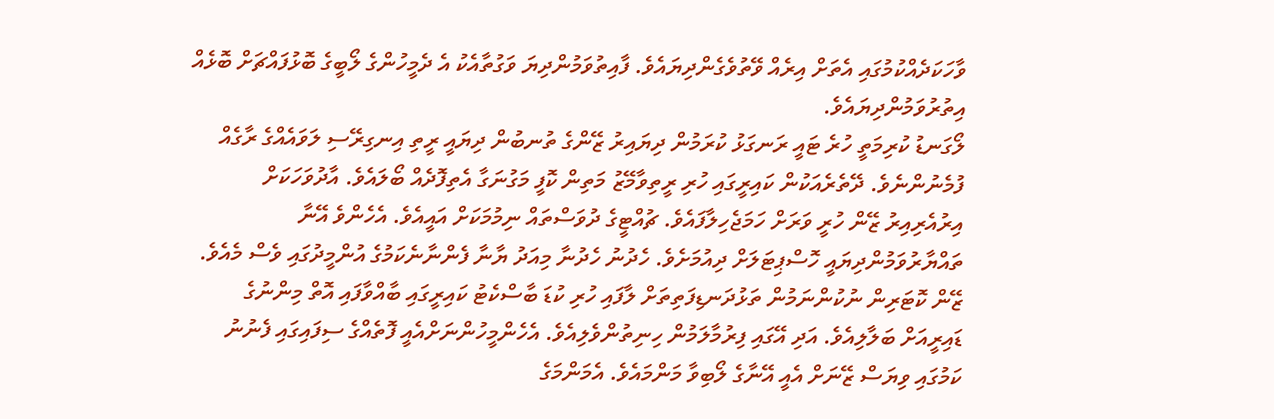ވާހަކަދެއްކުމުގައި އެތަށް އިރެއް ވޭތުވެގެންދިޔައެވެ. ފާއިތުވަމުންދިޔަ ވަގުތާއެކު އެ ދެމީހުންގެ ލޯބީގެ ބޮޅުފައްޗަށް ބޮޅެއް އިތުރުވަމުންދިޔައެވެ.
ލޯގަނޑު ކުރިމަތީ ހުރެ ޓައީ ރަނގަޅު ކުރަމުން ދިޔައިރު ޒޭންގެ ތުނބުން ދިޔައީ ރީތި އިނގިރޭސި ލަވައެއްގެ ރާގެއް ފުމެނުންނެވެ. ދޭތެރެއަކުން ކައިރީގައި ހުރި ރީތިވާމޭޒު މަތިން ކޮފީ މަގުނަގާ އެތިފޮދެއް ބޯލައެވެ. އާދުވަހަކަށް އިރުއެރިއިރު ޒޭން ހުރީ ވަރަށް ހަމަޖެހިލާފައެވެ. ޗުއްޓީގެ ދުވަސްތައް ނިމުމަކަށް އައީއެވެ. އެހެންވެ އޭނާ ތައްޔާރުވަމުންދިޔައީ ހޮސްޕިޓަލަށް ދިއުމަށެވެ. ހެދުނު ހެދުނާ މިއަދު ޔާނާ ފެންނާނެކަމުގެ އުންމީދުގައި ވެސް މެއެވެ. ޒޭން ކޮޓަރިން ނުކުންނަމުން ތަޅުދަނޑިފަތިތަށް ލާފައި ހުރި ކުޑަ ބާސްކެޓު ކައިރީގައި ބާއްވާފައި އޮތް މިންނުގެ ޑައިރީއަށް ބަލާލިއެވެ. އަދި އޭގައި ފިރުމާލަމުން ހިނިތުންވެލިއެވެ. އެހެންމީހުންނަށްއެއީ ފޮތެއްގެ ސިފައިގައި ފެނުނު ކަމުގައި ވިޔަސް ޒޭނަށް އެއީ އޭނާގެ ލޯބިވާ މަންމައެވެ. އެމަންމަގެ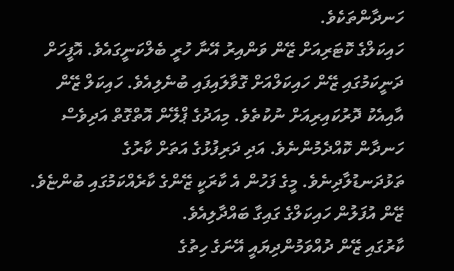ހަނދާންތަކެވެ.
ހައިކަލްގެ ކޮޓަރިއަށް ޒޭން ވަންއިރު އޭނާ ހުރީ ބެލްކަނީގައެވެ. އޮފީހަށް ދަނީކަމުގައި ޒޭން ހައިކަލްއަށް ގޮވާލައިފައި ބުނެލިއެވެ. ހައިކަލް ޒޭން އާއިއެކު ދޮރުކައިރިއަށް ނުކުތެވެ. މިއަދުގެ ޕްލޭން އޮތްގޮތް އަދިވެސް ހަނދާން ކޮއްދެމުންނެވެ. އަދި ދަރިފުޅުގެ އަތަށް ކާރުގެ ތަޅުދަނޑުލާދިނެވެ. މީގެ ފަހުން އެ ކާރަކީ ޒޭންގެ ކާރެއްކަމުގައި ބުންޏެވެ. ޒޭން އުފަލުން ހައިކަލްގެ ގައިގާ ބައްދާލިއެވެ.
ކާރުގައި ޒޭން ދުއްވަމުންދިޔައީ އޭނަގެ ހިތުގެ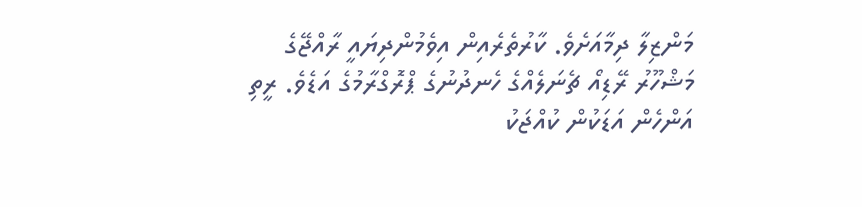މަންޒިލާ ދިމާއަށެވެ. ކާރުތެރެއިން އިވެމުންދިޔައީ ރާއްޖޭގެ މަޝްހޫރު ރޭޑިއޯ ޗެނަލެއްގެ ހެނދުނުގެ ޕްރޮގްރާމުގެ އަޑެވެ. ރީތި އަންހެން އަޑަކުން ކުއްޖަކު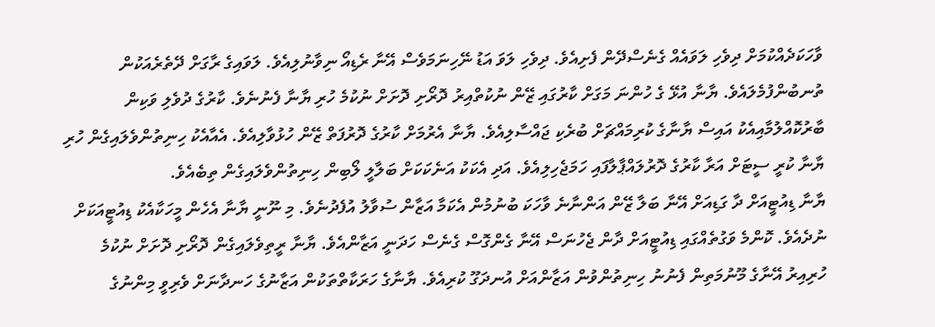ވާހަކަދެއްކުމަށް ދިވެހި ލަވައެއް ގެނެސްދޭން ފެށިއެވެ. ދިވެހި ލަވަ އަޑު ނޭހިނަމަވެސް އޭނާ ރެޑިއޯ ނިވާނުލިއެވެ. ލަވައިގެ ރާގަށް ދޭތެރެއަކުން ތުނބުންފުމެލައެވެ. ޔާނާ އުޅޭ ގެ ހުންނަ މަގަށް ކާރުގައި ޒޭން ނުކުތްއިރު ދޮރޯށި ދޮށަށް ނުކުމެ ހުރި ޔާނާ ފެނުނެވެ. ކާރުގެ ދުވެލި ވަކިން ބާރުކޮއްލުމާއިއެކު އައިސް ޔާނާގެ ކުރިމައްޗަށް ބުރެކި ޖައްސާލިއެވެ. ޔާނާ އެރުމަށް ކާރުގެ ދޮރުފަތް ޒޭން ހުޅުވާލިއެވެ. އެއާއެކު ހިނިތުންވެލައިގެން ހުރި ޔާނާ ކުރީ ސީޓަށް އަރާ ކާރުގެ ދޮރުލައްޕާލާފައި ހަމަޖެހިލިއެވެ. އަދި އެކަކު އަނެކަކަށް ބަލާލީ ލޯބިން ހިނިތުންވެލައިގެން ތިބެއެވެ.
ޔާނާ ޑިއުޓީއަށް ދާ ގަޑިއަށް އޭނާ ބަލާ ޒޭން އަންނާނެ ވާހަކަ ބުނުމުން އެކަމާ އަޒާން ސުވާލު އުފެދުނެވެ. މި ނޫނީ ޔާނާ އެހެން މީހަކާއެކު ޑިއުޓީއަކަށް ނުދެއެވެ. ކޮންމެ ވަގުތެއްގައި ޑިއުޓީއަށް ދާން ޖެހުނަސް އޭނާ ގެންގޮސް ގެނެސް ހަދަނީ އަޒާންއެވެ. ޔާނާ ރީތިވެލައިގެން ދޮރޯށި ދޮށަށް ނުކުމެ ހުރިއިރު އޭނާގެ މޫނުމަތިން ފެނުނު ހިނިތުންވުން އަޒާންއަށް އުނދަގޫ ކުރިއެވެ. ޔާނާގެ ހަރަކާތްތަކުން އަޒާނުގެ ހަނދާނަށް ވެރިވީ މިންނުގެ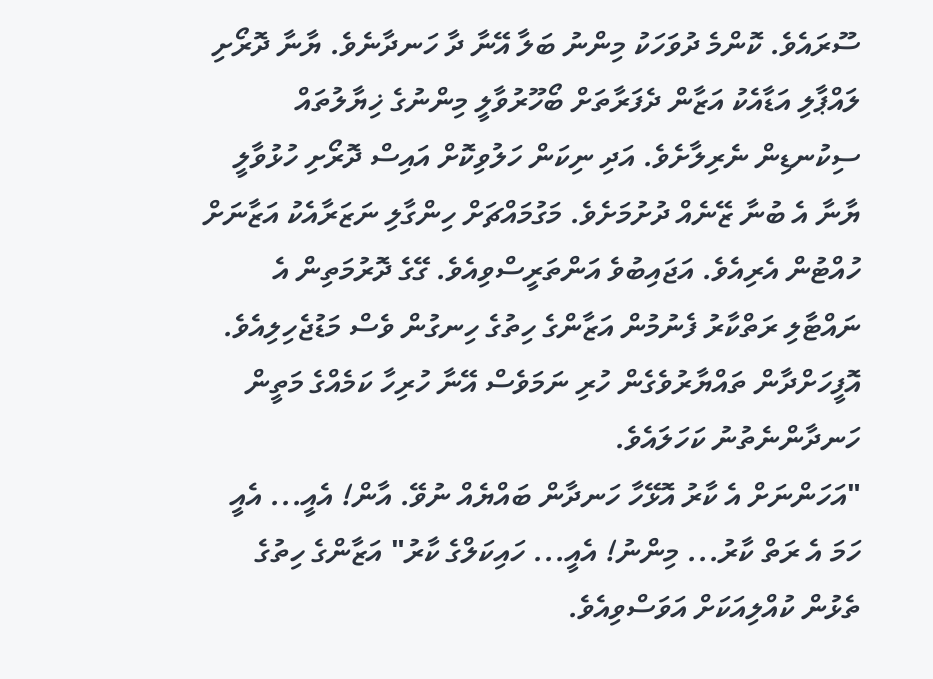ސޫރައެވެ. ކޮންމެ ދުވަހަކު މިންނު ބަލާ އޭނާ ދާ ހަނދާނެވެ. ޔާނާ ދޮރޯށި ލައްޕާލި އަޑާއެކު އަޒާން ދެފަރާތަށް ބޯހޫރުވާލީ މިންނުގެ ޚިޔާލުތައް ސިކުނޑިން ނެރިލާށެވެ. އަދި ނިކަން ހަލުވިކޮށް އައިސް ދޮރޯށި ހުޅުވާލީ ޔާނާ އެ ބުނާ ޒޭނެއް ދުށުމަށެވެ. މަގުމައްޗަށް ހިންގާލި ނަޒަރާއެކު އަޒާނަށް ހުއްޓުން އެރިއެވެ. އަޖައިބުވެ އަންތަރީސްވިއެވެ. ގޭގެ ދޮރުމަތިން އެ ނައްޓާލި ރަތްކާރު ފެނުމުން އަޒާންގެ ހިތުގެ ހިނގުން ވެސް މަޑުޖެހިލިއެވެ. އޮފީހަށްދާން ތައްޔާރުވެގެން ހުރި ނަމަވެސް އޭނާ ހުރިހާ ކަމެއްގެ މަތީން ހަނދާންނެތުނު ކަހަލައެވެ.
"އަހަންނަށް އެ ކާރު އޮޅޭހާ ހަނދާން ބައްޔެއް ނުވޭ. އާން! އެއީ... އެއީ ހަމަ އެ ރަތް ކާރު... މިންނު! އެއީ... ހައިކަލްގެ ކާރު" އަޒާންގެ ހިތުގެ ތެޅުން ކުއްލިއަކަށް އަވަސްވިއެވެ.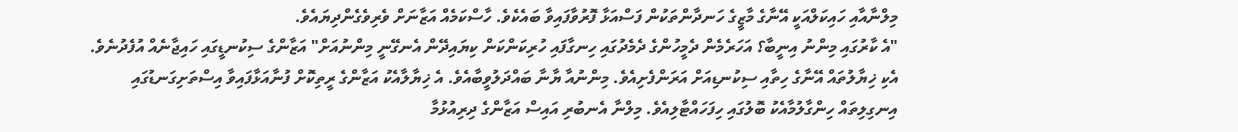މިލްނާއާއި ހައިކަލްއަކީ އޭނާގެ މާޒީގެ ހަނދާންތަކުން ފަސްއަޅާ ފޮރުވާފައިވާ ބައެކެވެ. ހާސްކަމެއް އަޒާނަށް ވެރިވެގެންދިޔައެވެ.
"އެ ކާރުގައި މިންނު އިނީބާ؟ އަހަރެމެން ދެމީހުންގެ ދެމެދުގައި ހިނގާފައި ހުރިކަންކަން ކިޔައިދޭން އެނގޭނީ މިންނުއަށް" އަޒާންގެ ސިކުނޑީގައި ހައިޖާނެއް އުފެދުނެވެ. އެކި ޚިޔާލުތައް އޭނާގެ ހިތާއި ސިކުނޑިއަށް އަރަންފެށިއެވެ. މިންނުއާ ޔާނާ ބައްދަލުވީބާއެވެ. އެ ޚިޔާލާއެކު އަޒާންގެ ރީތިކޮށް ފުނާއަޅާފައިވާ އިސްތަށިގަނޑުގައި އިނގިލިތައް ހިންގާލުމާއެކު ބޮލުގައި ހިފަހައްޓާލިއެވެ. މިލްނާ އެނބުރި އައިސް އަޒާންގެ ދިރިއުޅުމާ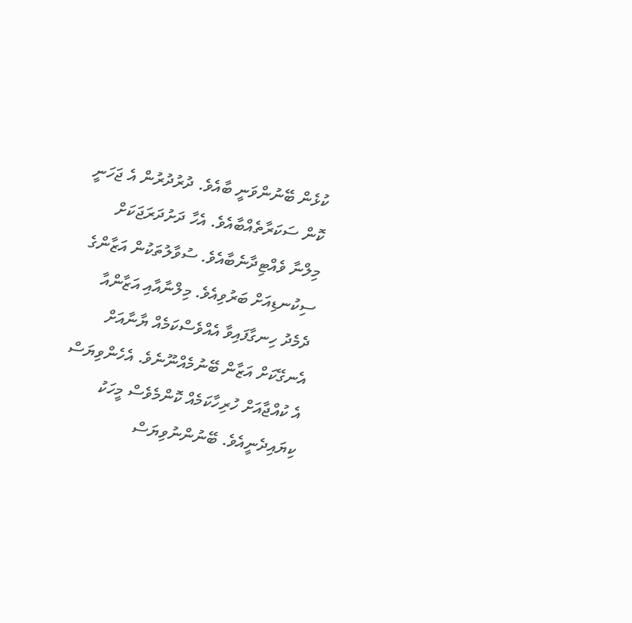ކުޅެން ބޭނުންވަނީ ބާއެވެ. ދުރުދުރުން އެ ޖަހަނީ ކޮން ސަކަރާތެއްބާއެވެ. އެހާ ދަށުދަރަޖަކަށް މިލްނާ ވެއްޓިދާނެބާއެވެ. ސުވާލުތަކުން އަޒާންގެ ސިކުނޑިއަށް ބަރުވިއެވެ. މިލްނާއާއި އަޒާންއާ ދެމެދު ހިނގާފައިވާ އެއްވެސްކަމެއް ޔާނާއަށް އެނގޭކަށް އަޒާން ބޭނުމެއްނޫނެވެ. އެހެންވިޔަސް އެ ކުއްޖާއަށް ހުރިހާކަމެއް ކޮންމެވެސް މީހަކު ކިޔައިދެނީއެވެ. ބޭނުންނުވިޔަސް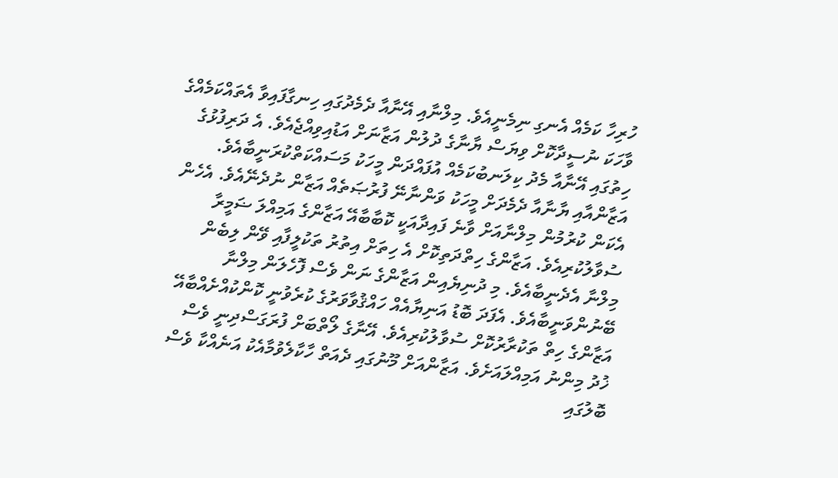ހުރިހާ ކަމެއް އެނގި ނިމެނީއެވެ. މިލްނާއި އޭނާއާ ދެމެދުގައި ހިނގާފައިވާ އެތައްކަމެއްގެ ވާހަކަ ނުސީދާކޮށް ވިޔަސް ޔާނާގެ ދުލުން އަޒާނަށް އަޑުއިވިއްޖެއެވެ. އެ ދަރިފުޅުގެ ހިތުގައި އޭނާއާ މެދު ކިލަނބުކަމެއް އުފައްދަން މީހަކު މަސައްކަތްކުރަނީބާއެވެ. އަޒާންއާއި ޔާނާއާ ދެމެދަށް މީހަކު ވަންނާނޭ ފުރުޞަތެއް އަޒާން ނުދެނޭއެވެ. އެހެން އެކަން ކުރުމުން މިލްނާއަށް ވާނެ ފައިދާއަކީ ކޮބާބާއޭ އަޒާންގެ އަމިއްލަ ޟަމީރާ ސުވާލުކުރިއެވެ. އަޒާންގެ ހިތްދަތިކޮށް އެ ހިތަށް އިތުރު ތަކުލީފާއި ވޭން ލިބެން މިލްނާ އެދެނީބާއެވެ. މި ދުނިޔެއިން އަޒާންގެ ނަން ވެސް ފޮހެލަން މިލްނާ ބޭނުންވަނީބާއެވެ. އެފަދަ ބޮޑު އަނިޔާއެއް ހައްޤުވާވަރުގެ ކުރެވުނީ ކޮންކުއްށެއްބާއޭ އަޒާންގެ ހިތް ތަކުރާރުކޮށް ސުވާލުކުރިއެވެ. އޭނާގެ ލޯތްބަށް ފުރަގަސްދިނީ ވެސް ޚުދު މިންނު އަމިއްލައަށެވެ. އަޒާންއަށް މޫނުގައި ދެއަތް ހާކާލެވުމާއެކު އަނެއްކާ ވެސް ބޮލުގައި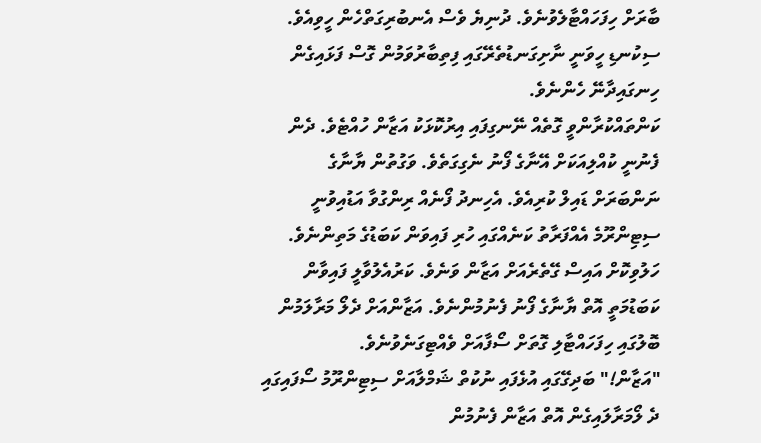ބާރަށް ހިފަހައްޓާލެވުނެވެ. ދުނިޔެ ވެސް އެނބުރިގަތްހެން ހީވިއެވެ. ސިކުނޑި ހީވަނީ ނާށިގަނޑުތެރޭގައި ފިތިބާރުވަމުން ގޮސް ފަޅައިގެން ހިނގައިދާނޭ ހެންނެވެ.
ކަންތައްކުރާންވީ ގޮތެއް ނޭނގިފައި އިރުކޮޅަކު އަޒާން ހުއްޓެވެ. ދެން ފެނުނީ ކުއްލިއަކަށް އޭނާގެ ފޯނު ނެގިގަތެވެ. ވަގުތުން ޔާނާގެ ނަންބަރަށް ޑައިލް ކުރިއެވެ. އެހިނދު ފޯނެއް ރިންގުވާ އަޑުއިވުނީ ސިޓިންރޫމެ އެއްފަރާތު ކަނެއްގައި ހުރި ފައިވަން ކަބަޑުގެ މަތިންނެވެ. ހަލުވިކޮށް އައިސް ގޭތެރެއަށް އަޒާން ވަނެވެ. ކަރުއެލުވާލީ ފައިވާން ކަބަޑުމަތީ އޮތް ޔާނާގެ ފޯނު ފެނުމުންނެވެ. އަޒާންއަށް ދެލޯ މަރާލަމުން ބޮލުގައި ހިފަހައްޓާލި ގޮތަށް ސޯފާއަށް ވެއްޓިގަނެވުނެވެ.
"އަޒާން!" ބަދިގޭގައި އުޅެފައި ނުކުތް ޝަމްލާއަށް ސިޓިންރޫމު ސޯފައިގައި ދެ ލޯމަރާލައިގެން އޮތް އަޒާން ފެނުމުން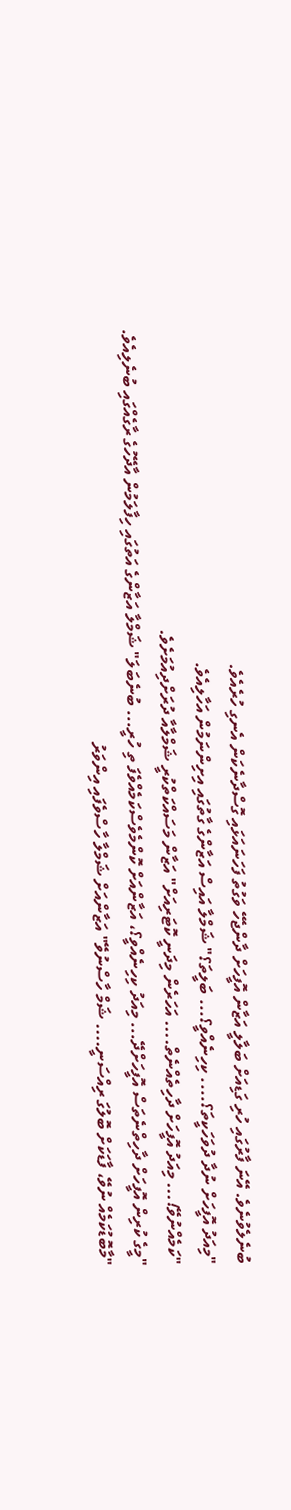ބުނެލެވުނެވެ. އޭނަ ފާރުގައި ހުރި ގަޑިއަށް ބަލާލީ އަޒާން އޮފީހަށް ދާންޖެހޭ ވަގުތު ފަހަނައަޅައި ގޮސްދާނެކަން އެނގި ހުރެއެވެ.
"މިއަދު އޮފީހަށް ނުދާ ދުވަހަކީތަ؟.... ކިހިނެއްވީ؟... ބަލީތަ؟" ޝަމްލާ އައިސް އަޒާންގެ ގާތުގައި އިށިންނަމުން އަހާލިއެވެ.
"ކަމެއްނުވޭ!... މިއަދު އޮފީހަށް ދާހިތެއްނެތް.... އަހަރެން މިދަނީ ކޮޓަރިއަށް" އަޒާން މަސައްކަތްކުރީ ޝަމްލާއާ ދުރަށްދިއުމަށެވެ.
"މީގެ ކުރިން އޮފީހަށް ދާހިތްނެތަސް އޮފީހަށްދޭ... މިއަދު ކިހިނެއްވީ؟، އަޒާންއަށް ކޮންމެވެސްކަމެއްވެފަ ތި ހުރީ... ބުނެބަލަ" ޝަމްލާ އަޒާންގެ އަތުގައި ހިފާލަމުން އާދޭހުގެ ރާގެއްގައި ބުނެލިއެވެ.
"މާބޮޑުކަމެއް ނުވޭ، ފާޑަކަށް ބޮލުގަ ރިއްސަނީ.... ޝަމް ހާސްނުވޭ" އަޒާންއަށް ޝަމްލާ ހާސްވެފައި އިންވަރު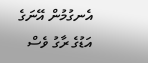އެނގުމުން އޭނަގެ އަޑުގެ ރާގު ވެސް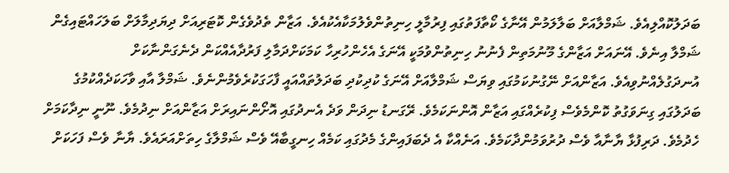ބަދަލުކޮއްލިއެވެ. ޝަމްލާއަށް ބަލާލަމުން އޭނާގެ ކޯތާފަތުގައި ފިރުމާލީ ހިނިތުންވެލުމަކާއެކުއެވެ. އަޒާން ތެދުވެގެން ކޮޓަރިއަށް ދިޔަދިމާލަށް ބަލަހައްޓައިގެން ޝަމްލާ އިނެވެ. އޭނައަށް އަޒާންގެ މޫނުމަތިން ފެނުނު ހިނިތުންވުމަކީ އޭނަގެ އެހެންހުރިހާ ކަމަކަށްދަމާލި ފަރުދާއެއްކަން ދެނެގަންނާކަށް އުނދަގުލެއްނުވިއެވެ. އަޒާންއަށް ނޭގުނުކަމުގައި ވިޔަސް ޝަމްލާއަށް އޭނަގެ ކުދިކުދި ބަދަލުތައްއައީ ފާހަގަކުރެވެމުންނެވެ. ޝަމްލާ އާއި ވާހަކަދެއްކުމުގެ ބަދަލުގައި ގިނަވަގުތު ކޮންމެވެސް ފިކުރެއްގައި އަޒާން އޮންނަކަމެވެ. ރޭގަނޑު ނިދަން ވަދެ އެނދުގައި އޮށޯންނައިރަށް އަޒާންއަށް ނިދުމެވެ. ނޫނީ ނިދާކަމަށް ހެދުމެވެ. ދަރިފުޅާ ޔާނާއާ ވެސް ދުރުވަމުންދާކަމެވެ. އަނެއްކާ އެ ދެބަފައިންގެ މެދުގައި ކަމެއް ހިނގީބާއޭ ވެސް ޝަމްލާގެ ހިތަށްއަރައެވެ. ޔާނާ ވެސް ފަހަކަށް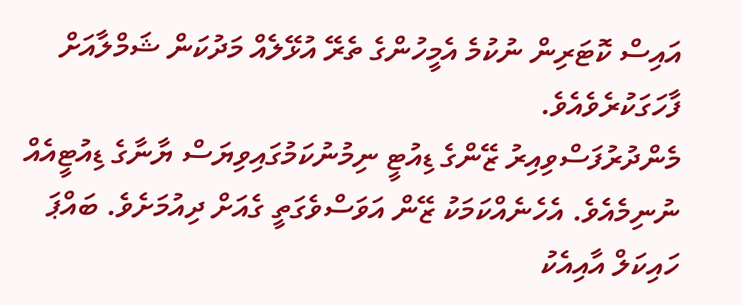އައިސް ކޮޓަރިން ނުކުމެ އެމީހުންގެ ތެރޭ އުޅޭލެއް މަދުކަން ޝަމްލާއަށް ފާހަގަކުރެވެއެވެ.
މެންދުރުފަސްވިއިރު ޒޭންގެ ޑިއުޓީ ނިމުނުކަމުގައިވިޔަސް ޔާނާގެ ޑިއުޓީއެއް ނުނިމެއެވެ. އެހެނެއްކަމަކު ޒޭން އަވަސްވެގަތީ ގެއަށް ދިއުމަށެވެ. ބައްޕަ ހައިކަލް އާއިއެކު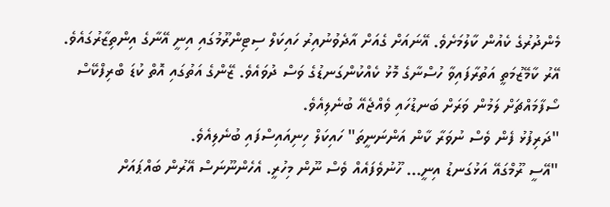މެންދުރުގެ ކެއުން ކާލުމަށެވެ. އޭނައަށް ގެއަށް އާދެވުނުއިރު ހައިކަލް ސިޓިންރޫމުގައި އިނީ އޭނާގެ އިންތިޒާރުގައެވެ. އޭރު ކާމޭޒުމަތީ އަތުރާފައިވާ ހުސްނާގެ މޮޅު ކެއްކުންގަނޑުގެ ވަސް ދުވައެވެ. ޒޭންގެ އަތުގައި އޮތް ކުޑަ ބްރިފްކޭސް ސޯފާމައްޗަށް ލަމުން ވަރަށް ބަނޑުހައި ވެއްޖެއޭ ބުނެލިއެވެ.
"ދަރިފުޅު ފެން ވެސް ނުވަރާ ކާން އަންނަނީތަ" ހައިކަލް ހިނިއައިސްފައި ބުނެލިއެވެ.
"އޭސީ ރޫމްގައޭ އަޅުގަނޑު އިނީ... ހޫނުވެފައެއް ވެސް ނޫން މިހުރީ. އެހެންނޫނަސް އޭރުން ބައްޕައަށް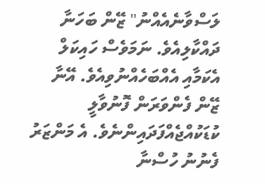ލަސްވާނެއެއްނު" ޒޭން ބަހަނާ ދައްކާލިއެވެ. ނަމަވެސް ހައިކަލް އެކަމާއި އެއްބަހެއްނުވިއެވެ. އޭނާ ޒޭން ފެންވަރަން ފޮނުވާލީ ކުޑަކުއްޖެއްފަދައިންނެވެ. އެ މަންޒަރު ފެނުނު ހުސްނާ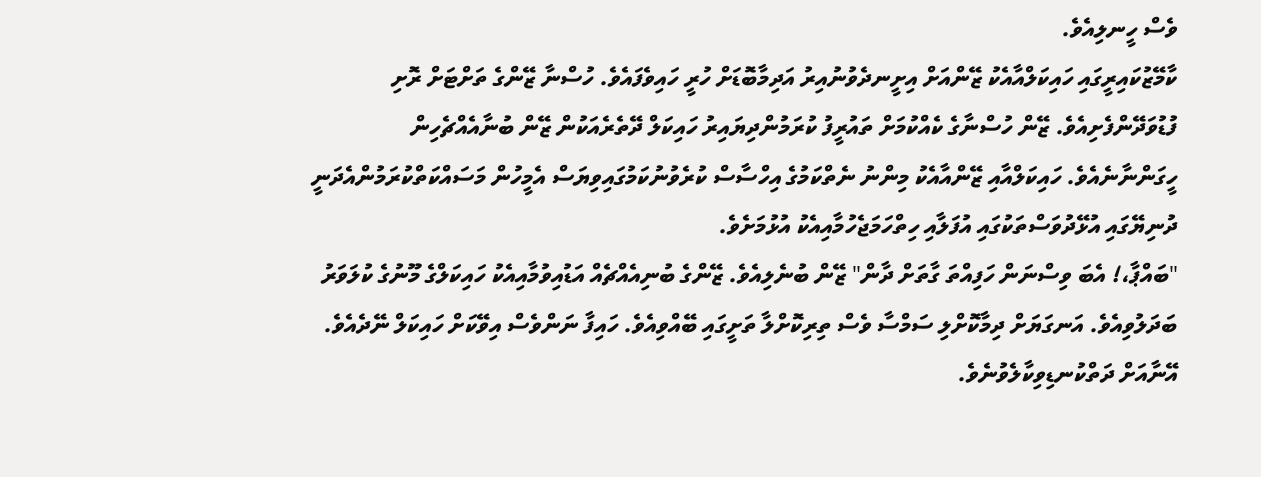ވެސް ހީނލިއެވެ.
ކާމޭޒުކައިރީގައި ހައިކަލްއާއެކު ޒޭންއަށް އިށީނދެވުނުއިރު އަދިމާބޮޑަށް ހުރީ ހައިވެފައެވެ. ހުސްނާ ޒޭންގެ ތަށްޓަށް ރޮށި ފުޑުވަދޭންފެށިއެވެ. ޒޭން ހުސްނާގެ ކެއްކުމަށް ތައުރީފު ކުރަމުންދިޔައިރު ހައިކަލް ދޭތެރެއަކުން ޒޭން ބުނާއެއްޗެހިން ހީގަންނާނެއެވެ. ހައިކަލްއާއި ޒޭންއާއެކު މިންނު ނެތްކަމުގެ އިހްސާސް ކުރެވުނުކަމުގައިވިޔަސް އެމީހުން މަސައްކަތްކުރަމުންއެދަނީ ދުނިޔޭގައި އުޅޭދުވަސްތަކުގައި އުފަލާއި ހިތްހަމަޖެހުމާއިއެކު އުޅުމަށެވެ.
"ބައްޕާ،! އެބަ ވިސްނަން ހަފިއްތަ ގާތަށް ދާން" ޒޭން ބުނެލިއެވެ. ޒޭންގެ ބުނިއެއްޗެއް އަޑުއިވުމާއިއެކު ހައިކަލްގެ މޫނުގެ ކުލަވަރު ބަދަލުވިއެވެ. އަނގަޔަށް ދިމާކޮށްލި ސަމްސާ ވެސް ތިރިކޮށްލާ ތަށީގައި ބޭއްވިއެވެ. ހައިފާ ނަންވެސް އިވޭކަށް ހައިކަލް ނޭދެއެވެ. އޭނާއަށް ދަތްކުނޑިވިކާލެވުނެވެ.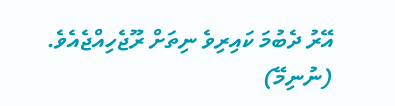އޭރު ދެބުމަ ކައިރިވެ ނިތަށް ރޫޖެހިއްޖެއެވެ. (ނުނިމޭ)